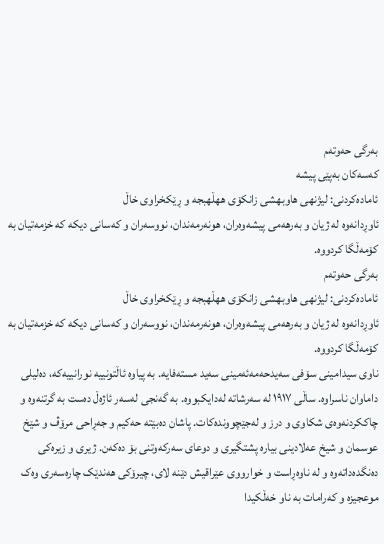بەرگی حەوتەم
کەسەکان بەپێی پیشە
ئامادەکردنی: لیژنهی هاوبهشی زانكۆی ههڵهبجه و ڕێكخراوی خاڵ
ئاوڕدانەوە لە ژیان و بەرهەمی پیشەوەران، هونەرمەندان، نووسەران و کەسانی دیکە کە خزمەتیان بە کۆمەڵگا کردووە.
بەرگی حەوتەم
ئامادەکردنی: لیژنهی هاوبهشی زانكۆی ههڵهبجه و ڕێكخراوی خاڵ
ئاوڕدانەوە لە ژیان و بەرهەمی پیشەوەران، هونەرمەندان، نووسەران و کەسانی دیکە کە خزمەتیان بە کۆمەڵگا کردووە.
ناوی سیدامینی سۆفی سەیدحەمەئەمینی سەید مستەفایە. بە پیاوە ئاڵتونییە نورانییەکە، دەلیلی داماوان ناسراوە. ساڵی ١٩١٧ لە سەرشاتە لەدایکبووە. بە گەنجی لەسەر ئاژەڵ دەست بە گرتنەوە و چاککردنەوەی شکاوی و درز و لەجێچووندەکات. پاشان دەبێتە حەکیم و جەڕاحی مرۆڤ و شێخ عوسمان و شیخ عەلادینی بیارە پشتگیری و دوعای سەرکەوتنی بۆ دەکەن. ژیری و زیرەکی دەنگدەداتەوە و لە ناوەڕاست و خوارووی عێراقیش دێنە لای، چیرۆکی هەندێک چارەسەری وەک موعجیزە و کەرامات بە ناو خەڵکیدا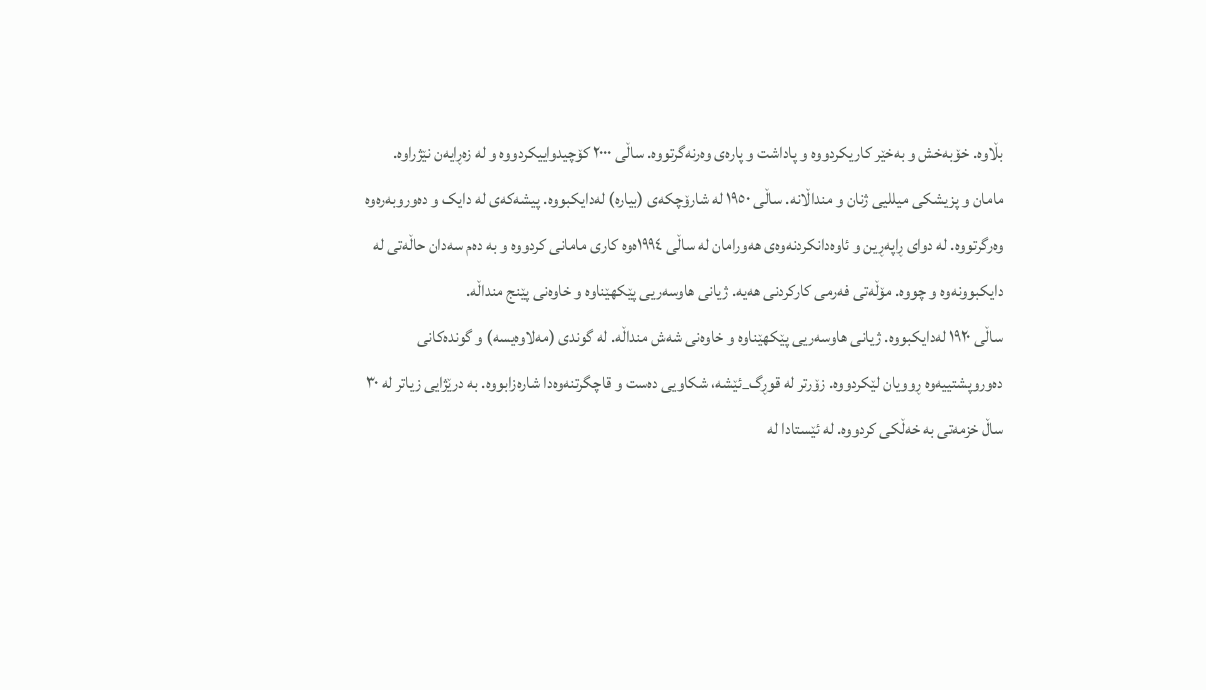بڵاوە. خۆبەخش و بەخێر کاریکردووە و پاداشت و پارەی وەرنەگرتووە. ساڵی ٢٠٠٠ کۆچیدواییکردووە و لە زەڕایەن نێژراوە.
مامان و پزیشکی میللیی ژنان و منداڵانە. ساڵی ١٩٥٠ لە شارۆچکەی (بیارە) لەدایکبووە. پیشەکەی لە دایک و دەوروبەرەوە وەرگرتووە. لە دوای ڕاپەڕین و ئاوەدانکردنەوەی هەورامان لە ساڵی ١٩٩٤ەوە کاری مامانی کردووە و بە دەم سەدان حاڵەتی لە دایکبوونەوە و چووە. مۆڵەتی فەرمی کارکردنی هەیە. ژیانی هاوسەریی پێکهێناوە و خاوەنی پێنج منداڵە.
ساڵی ١٩٢٠ لەدایکبووە. ژیانی هاوسەریی پێکهێناوە و خاوەنی شەش منداڵە. لە گوندى (مەلاوەیسە) و گوندەکانى دەوروپشتییەوە ڕوویان لێکردووە. زۆرتر لە قوڕگ_ئێشە، شکاویى دەست و قاچگرتنەوەدا شارەزابووە. بە درێژایی زیاتر لە ٣٠ ساڵ خزمەتى بە خەڵکى کردووە. لە ئێستادا لە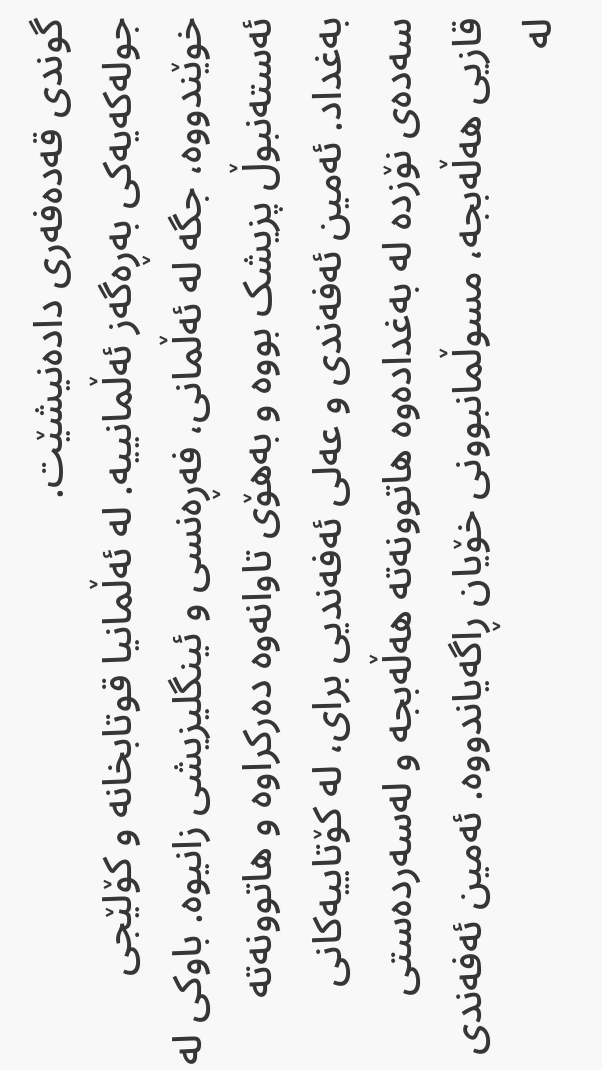گوندی قەدەفەری دادەنیشێت.
جولەکەیەکی بەڕەگەز ئەڵمانییە. لە ئەڵمانیا قوتابخانە و کۆلێجی خوێندووە، جگە لە ئەڵمانی، فەڕەنسی و ئینگلیزیشی زانیوە. باوکی لە ئەستەنبوڵ پزیشک بووە و بەهۆی تاوانەوە دەرکراوە و هاتوونەتە بەغداد. ئەمین ئەفەندی و عەلی ئەفەندیی برای، لە کۆتاییەکانی سەدەی نۆزدە لە بەغدادەوە هاتوونەتە هەڵەبجە و لەسەردەستی قازیی هەڵەبجە، مسوڵمانبوونی خۆیان ڕاگەیاندووە. ئەمین ئەفەندی لە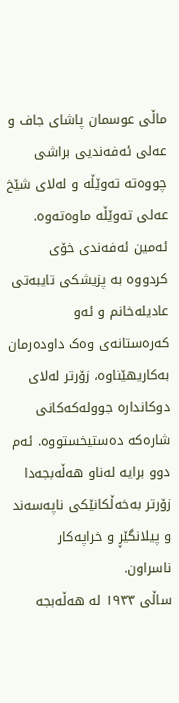ماڵی عوسمان پاشای جاف و عەلی ئەفەندیی براشی چووەتە تەوێڵە و لەلای شێخ عەلی تەوێڵە ماوەتەوە. ئەمین ئەفەندی خۆی کردووە بە پزیشکی تایبەتی عادیلەخانم و ئەو کەرەستانەی وەک داودەرمان بەکاریهێناوە، زۆرتر لەلای دوکاندارە جوولەکەکانی شارەکە دەستیخستووە. ئەم دوو برایە لەناو هەڵەبجەدا زۆرتر بەخەڵکانێکی ناپەسەند و پیلانگێڕ و خراپەکار ناسراون.
ساڵی ١٩٣٣ لە هەڵەبجە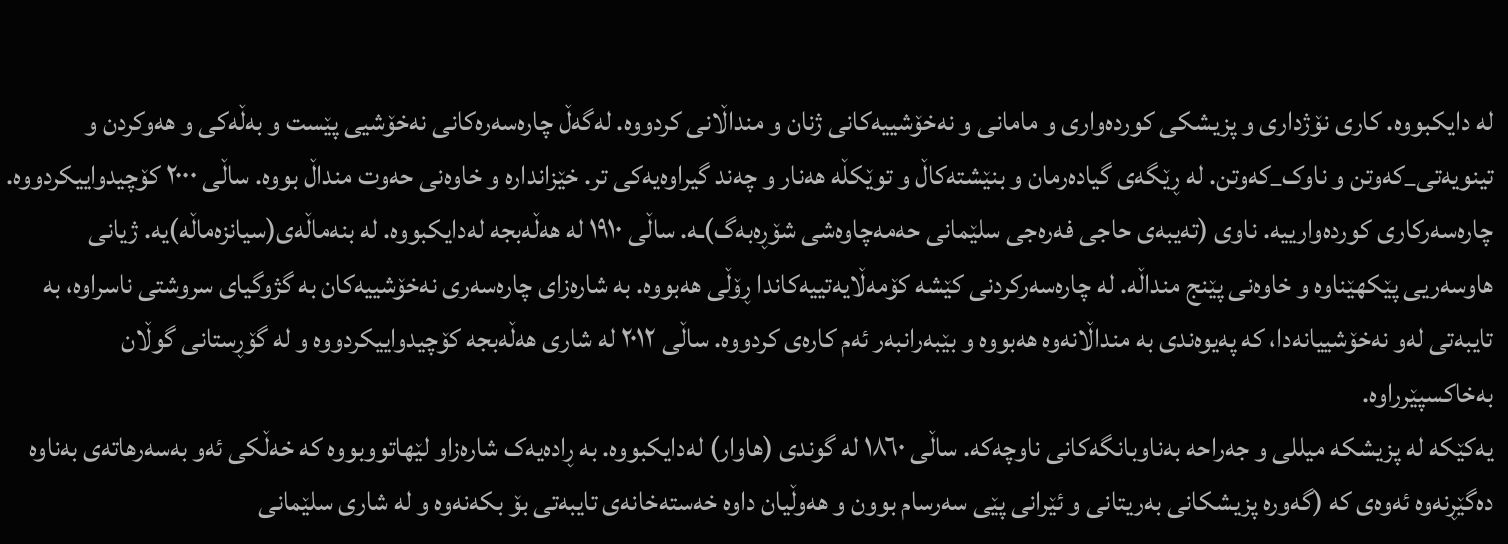لە دایکبووە. کاری نۆژداری و پزیشکی کوردەواری و مامانی و نەخۆشییەکانی ژنان و منداڵانی کردووە. لەگەڵ چارەسەرەکانی نەخۆشیی پێست و بەڵەکی و هەوکردن و تینویەتی_کەوتن و ناوک_کەوتن. لە ڕێگەی گیادەرمان و بنێشتەکاڵ و توێکڵە هەنار و چەند گیراوەیەکی تر. خێزاندارە و خاوەنی حەوت منداڵ بووە. ساڵی ٢٠٠٠ کۆچیدواییکردووە.
چارەسەرکاری کوردەوارییە. ناوی (تەیبەی حاجی فەرەجی سلێمانی حەمەچاوەشی شۆڕەبەگ)ـە. ساڵی ١٩١٠ لە ھەڵەبجە لەدایکبووە. لە بنەماڵەی(سیانزەماڵە)یە. ژیانی ھاوسەریی پێکهێناوە و خاوەنی پێنج منداڵە. لە چارەسەرکردنی کێشە کۆمەڵایەتییەکاندا ڕۆڵی هەبووە. بە شارەزای چارەسەری نەخۆشییەکان بە گژوگیای سروشتی ناسراوە، بە تایبەتی لەو نەخۆشییانەدا، کە پەیوەندی بە منداڵانەوە هەبووه و بێبەرانبەر ئەم کارەی کردووە. ساڵی ٢٠١٢ لە شاری ھەڵەبجە کۆچیدواییکردووە و لە گۆڕستانی گوڵان بەخاکسپێرراوە.
یەکێکە لە پزیشکە میللی و جەراحە بەناوبانگەکانی ناوچەکە. ساڵی ١٨٦٠ لە گوندی (هاوار) لەدایکبووە. بە ڕادەیەک شارەزاو لێهاتووبووە کە خەڵکی ئەو بەسەرهاتەی بەناوە دەگێڕنەوە ئەوەی کە (گەورە پزیشکانی بەریتانی و ئێرانی پێی سەرسام بوون و هەوڵیان داوە خەستەخانەی تایبەتی بۆ بکەنەوە و لە شاری سلێمانی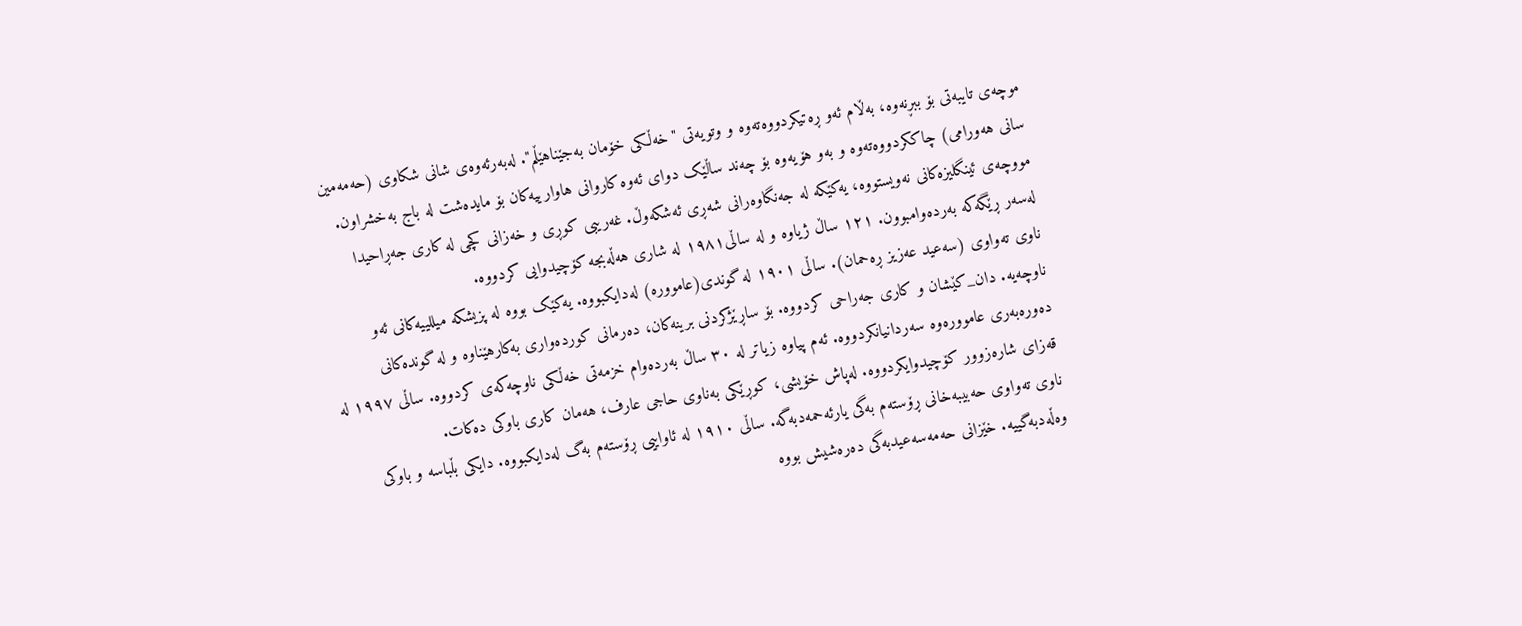موچەی تایبەتی بۆ ببڕنەوە، بەڵام ئەو ڕەتیکردووەتەوە و وتویەتی "خەڵکی خۆمان بەجێناهێڵم". لەبەرئەوەی شانی شکاوی (حەمەمین سانی هەورامی) چاککردووەتەوە و بەو هۆیەوە بۆ چەند ساڵێک دوای ئەوە کاروانی هاوارییەکان بۆ مایدەشت لە باج بەخشراون. مووچەی ئینگلیزەکانی نەویستووه، یەکێکە لە جەنگاوەرانی شەڕی ئەشکەوڵ. غەریبی کوڕی و خەزانی کچی لە کاری جەڕاحیدا لەسەر ڕێگەکە بەردەوامبوون. ١٢١ ساڵ ژیاوە و لە ساڵی١٩٨١ لە شاری هەڵەبجە کۆچیدوایی کردووە.
ناوی تەواوى (سەعید عەزیز ڕەحمان). ساڵی ١٩٠١ لە گوندی(عاموورە) لەدایکبووە. یەکێک بووە لە پزیشکە میللییەکانی ئەو ناوچەیە. دان_کێشان و کاری جەراحی کردووە. بۆ ساڕێژکردنى برینەکان، دەرمانی کوردەواری بەکارهێناوە و له گوندەکانی دەورەبەری عاموورەوە سەردانیانکردووە. ئەم پیاوە زیاتر لە ٣٠ ساڵ بەردەوام خزمەتى خەڵکى ناوچەکەى کردووە. ساڵی ١٩٩٧ لە قەزای شارەزوور کۆچیدوایکردووە. لەپاش خۆیشی، کوڕێکی بەناوی حاجی عارف، هەمان کاری باوکی دەکات.
ناوی تەواوی حەبیبەخانی ڕۆستەم بەگی یارئەحمەدبەگە. ساڵی ١٩١٠ لە ئاواییی ڕۆستەم بەگ لەدایکبووە. دایکی بڵباسە و باوکی وەڵەدبەگییە. خێزانی حەمەسەعیدبەگی دەرەشیش بووە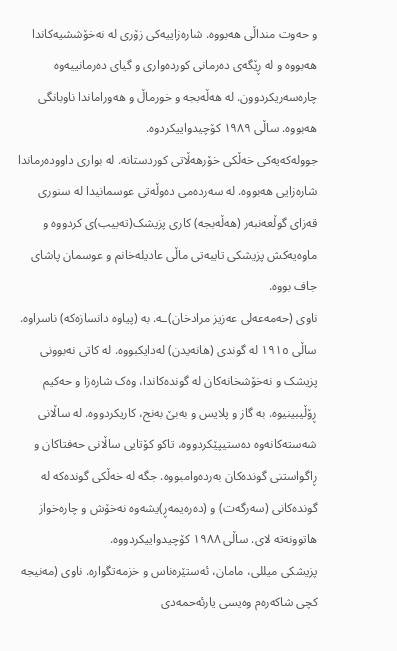و حەوت منداڵی هەبووە. شارەزاییەکی زۆری لە نەخۆششیەکاندا هەبووە و لە ڕێگەی دەرمانی کوردەواری و گیای دەرمانییەوە چارەسەریکردوون. لە هەڵەبجە و خورماڵ و هەوراماندا ناوبانگی هەبووە. ساڵی ١٩٨٩ کۆچیدواییکردوە.
جوولەکەيەکى خەڵکى خۆرهەڵاتى کوردستانە. لە بواری داوودەرماندا شارەزايى هەبووه. لە سەردەمى دەوڵەتى عوسمانيدا له سنورى قەزاى گوڵعەنبەر (هەڵەبجە) کارى پزيشک(تەبیب)ی کردووە و ماوەيەکش پزیشکی تایبەتی ماڵی عادیلەخانم و عوسمان پاشاى جاف بووە.
ناوی (حەمەعەلى عەزیز مرادخان)ـە. بە (پیاوە دانسازەکە) ناسراوە. ساڵى ١٩١٥ لە گوندی (هانەیدن) لەدایکبووە. لە کاتی نەبوونی پزیشک و نەخۆشخانەکان لە گوندەکاندا، وەک شارەزا و حەکیم ڕۆڵیبینیوە. بە گاز و پلایس و بەبێ بەنج، کاریکردووە. لە ساڵانى شەستەکانەوە دەستیپێکردووە، تاکو کۆتایی ساڵانی حەفتاکان و ڕاگواستنی گوندەکان بەردەوامبووە. جگە لە خەڵکی گوندەکە لە گوندەکانى (سەرگەت) و (دەرەیمەڕ)یشەوە نەخۆش و چارەخواز هاتوونەتە لاى. ساڵى ١٩٨٨ کۆچیدوايیکردووە.
پزیشکی میللی، مامان، ئەستێرەناس و خزمەتگوارە. ناوی (مەنیجە کچی شاکەرەم وەیسی یارئەحمەدی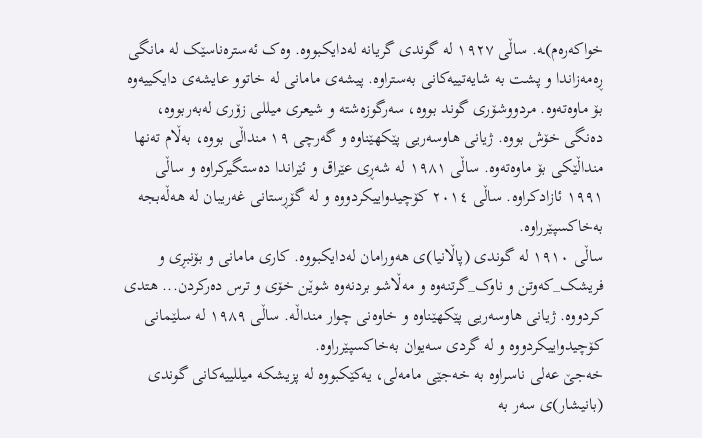خواکەرەم)ـە. ساڵی ١٩٢٧ لە گوندی گریانە لەدایکبووە. وەک ئەسترەناسێک لە مانگی ڕەمەزاندا و پشت بە شایەتییەکانی بەستراوە. پیشەی مامانی لە خاتوو عایشەی دایکییەوە بۆ ماوەتەوە. مردووشۆری گوند بووە، سەرگوزەشتە و شیعری میللی زۆری لەبەربووە، دەنگی خۆش بووە. ژیانی هاوسەریی پێکهێناوە و گەرچی ١٩ منداڵی بووە، بەڵام تەنها منداڵێکی بۆ ماوەتەوە. ساڵی ١٩٨١ لە شەڕی عێراق و ئێراندا دەستگیرکراوە و ساڵی ١٩٩١ ئازادکراوە. ساڵی ٢٠١٤ کۆچیدواییکردووە و لە گۆڕستانی غەریبان لە هەڵەبجە بەخاکسپێرراوە.
ساڵی ١٩١٠ لە گوندی (پاڵانیا)ی هەورامان لەدایکبووە. کاری مامانی و بۆنبڕی و فریشک_کەوتن و ناوک_گرتنەوە و مەڵاشو بردنەوە شوێن خۆی و ترس دەرکردن... هتدی کردووە. ژیانی هاوسەریی پێکهێناوە و خاوەنی چوار منداڵە. ساڵی ١٩٨٩ لە سلێمانی کۆچیدواییکردووە و لە گردی سەیوان بەخاکسپێرراوە.
خەجێ عەلی ناسراوە بە خەجێی مامەلی، یەکێکبووە لە پزیشکە میلليیەکانی گوندی (بانیشار)ی سەر به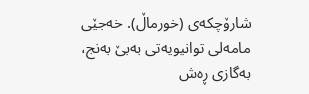شارۆچکەی (خورماڵ). خەجێی مامەلی توانیویەتی بەبێ بەنج، بەگازی ڕەش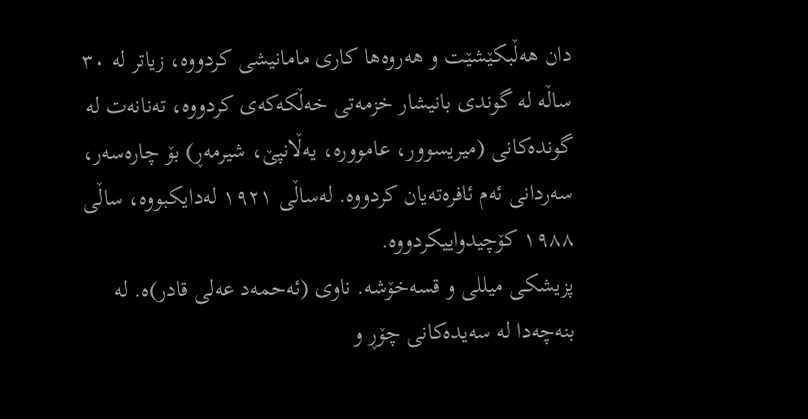دان هەڵبکێشێت و هەروەها کاری مامانیشی کردووە، زياتر لە ٣٠ ساڵە لە گوندی بانيشار خزمەتى خەڵکەکەى کردووە، تەنانەت لە گوندەکانى (میریسوور، عاموورە، یەڵانپێ، شیرمەڕ) بۆ چارەسەر، سەردانى ئەم ئافرەتەیان کردووە. لەساڵی ١٩٢١ لەدایکبووه، ساڵی ١٩٨٨ کۆچیدواییکردووه.
پزیشکی میللی و قسەخۆشە. ناوی (ئەحمەد عەلی قادر)ە. لە بنەچەدا لە سەیدەکانی چۆڕ و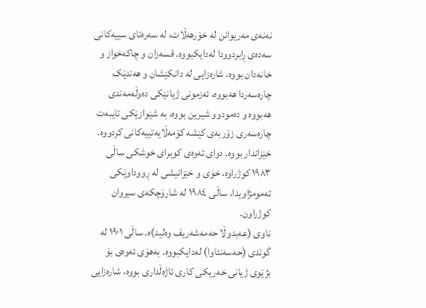نەنەی مەریوانن لە خۆرهەڵات، لە سەرەتای سییەکانی سەدەی ڕابردوودا لەدایکبووە. قسەزان و چاکەخواز و خانەدان بووە، شارەزایی لە دانکێشان و هەندێک چارەسەردا هەبووە، ئەزمونی ژیانێکی دەوڵەمەندی هەبووە و دەمودوو شیرین بووە، بە شێوازێکی تایبەت چارەسەری زۆربەی کێشە کۆمەڵایەتییەکانی کردووە. خێزاندار بووە. دوای ئەوەی کوبرای خوشکی ساڵی ١٩٨٣ کوژراوە، خۆی و خێزانیشی لە ڕووداوێکی تەمومژاویدا، ساڵی ١٩٨٤ لە شارۆچکەی سیروان کوژراون.
ناوی (عەبدوڵا حەمەشەریف وەلید)ه. ساڵی ١٩٠١ لە گوندی (حەسەنئاوا) لەدایکبووە. بەهۆی ئەوەی بۆ بژێوی ژیانی خەریکی کاری ئاژەڵداری بووە، شارەزایی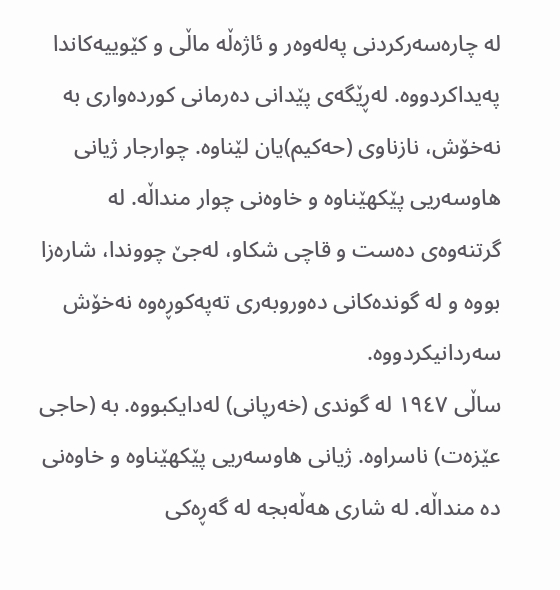لە چارەسەرکردنی پەلەوەر و ئاژەڵە ماڵی و کێوییەکاندا پەیداکردووە. لەڕێگەی پێدانی دەرمانی کوردەواری بە نەخۆش، نازناوی (حەکیم)یان لێناوە. چوارجار ژیانی هاوسەریی پێکهێناوە و خاوەنی چوار منداڵە. لە گرتنەوەی دەست و قاچی شکاو، لەجێ چووندا، شارەزا بووە و لە گوندەکانی دەوروبەری تەپەکوڕەوە نەخۆش سەردانیکردووە.
ساڵی ١٩٤٧ لە گوندی (خەرپانی) لەدایکبووە. بە (حاجی عێزەت) ناسراوە. ژیانی هاوسەریی پێکهێناوە و خاوەنی دە منداڵە. لە شاری هەڵەبجە لە گەڕەکی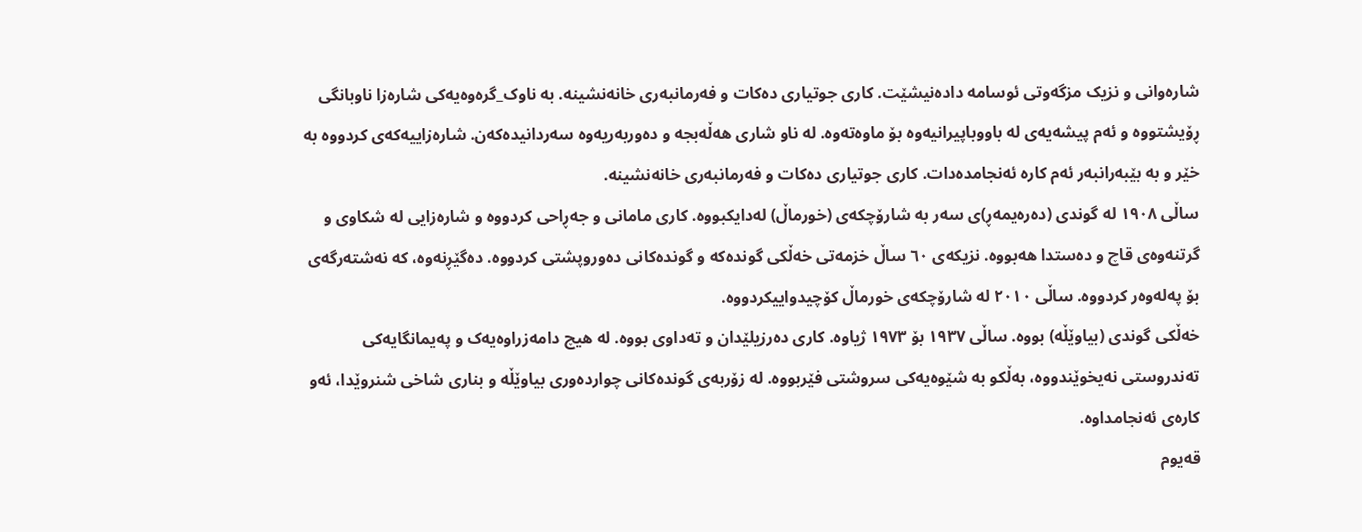شارەوانی و نزیک مزگەوتی ئوسامە دادەنیشێت. کاری جوتیاری دەکات و فەرمانبەری خانەنشینە. بە ناوک_گرەوەیەکی شارەزا ناوبانگی ڕۆیشتووە و ئەم پیشەیەی لە باووباپیرانیەوە بۆ ماوەتەوە. لە ناو شاری هەڵەبجە و دەوربەریەوە سەردانیدەکەن. شارەزاییەکەی کردووە بە خێر و بە بێبەرانبەر ئەم کارە ئەنجامدەدات. کاری جوتیاری دەکات و فەرمانبەری خانەنشینە.
ساڵی ١٩٠٨ لە گوندی (دەرەیمەڕ)ی سەر بە شارۆچکەی (خورماڵ) لەدایکبووە. کاری مامانی و جەڕاحی کردووە و شارەزایی لە شکاوی و گرتنەوەی قاچ و دەستدا هەبووە. نزیکەی ٦٠ ساڵ خزمەتی خەڵکی گوندەکە و گوندەکانی دەوروپشتی کردووە. دەگێڕنەوه، کە نەشتەرگەی بۆ پەلەوەر کردووە. ساڵی ٢٠١٠ لە شارۆچکەی خورماڵ کۆچیدواییکردووە.
خەڵکی گوندی (بیاوێڵە) بووە. ساڵی ١٩٣٧ بۆ ١٩٧٣ ژیاوە. کاری دەرزیلێدان و تەداوی بووە. لە هیچ دامەزراوەیەک و پەیمانگایەکی تەندروستی نەیخوێندووە، بەڵکو بە شێوەیەکی سروشتی فێربووە. لە زۆربەی گوندەکانی چواردەوری بیاوێڵە و بناری شاخی شنروێدا، ئەو کارەی ئەنجامداوە.
قەیوم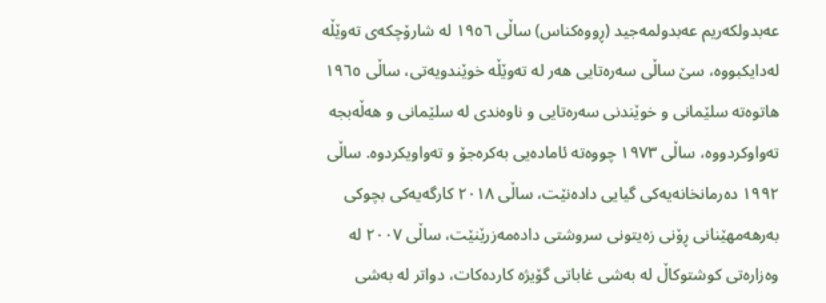عەبدولکەریم عەبدولمەجید (ڕووەکناس) ساڵی ١٩٥٦ لە شارۆچکەی تەوێڵە لەدایکبووە، سێ ساڵی سەرەتایی هەر لە تەوێڵە خوێندویەتی، ساڵی ١٩٦٥ هاتوەتە سلێمانی و خوێندنی سەرەتایی و ناوەندی لە سلێمانی و هەڵەبجە تەواوکردووە، ساڵی ١٩٧٣ چووەتە ئامادەیی بەکرەجۆ و تەواویکردوە. ساڵی ١٩٩٢ دەرمانخانەیەکی گیایی دادەنێت، ساڵی ٢٠١٨ کارگەیەکی بچوکی بەرهەمهێنانی ڕۆنی زەیتونی سروشتی دادەمەزرێنێت، ساڵی ٢٠٠٧ لە وەزارەتی کوشتوکاڵ لە بەشی غاباتی گۆیژە کاردەکات، دواتر لە بەشی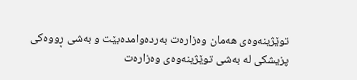توێژینەوەی هەمان وەزارەت بەردەوامدەبێت و بەشی ڕووەکی پزیشکی لە بەشی توێژینەوەی وەزارەت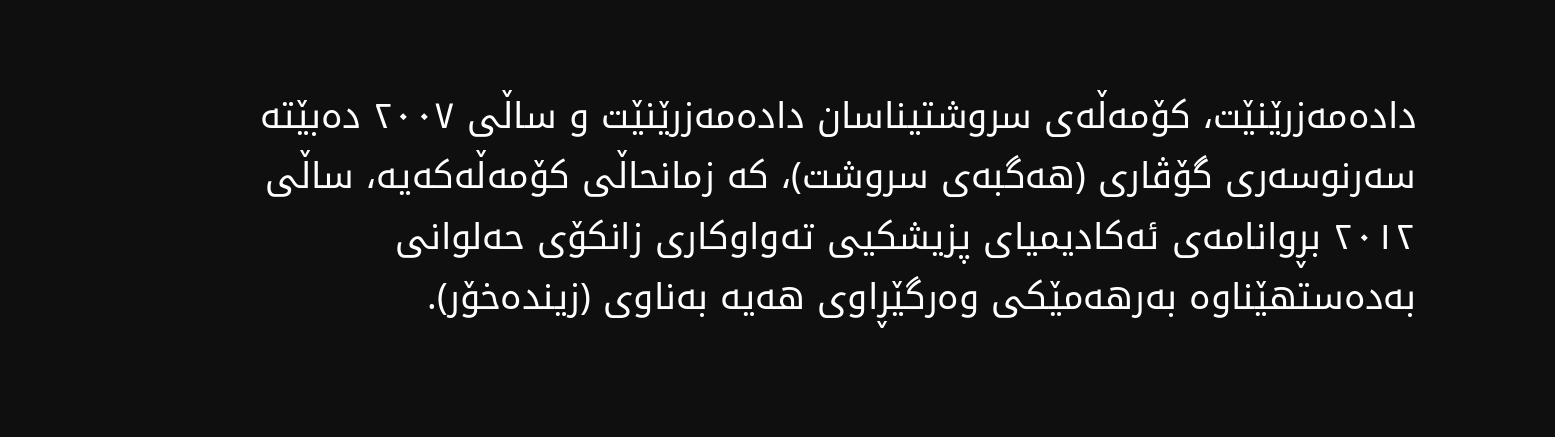دادەمەزرێنێت، کۆمەڵەی سروشتیناسان دادەمەزرێنێت و ساڵی ٢٠٠٧ دەبێتە سەرنوسەری گۆڤاری (هەگبەی سروشت)، کە زمانحاڵی کۆمەڵەکەیە، ساڵی ٢٠١٢ بڕوانامەی ئەکادیمیای پزیشکیی تەواوکاری زانکۆی حەلوانی بەدەستهێناوە بەرهەمێکی وەرگێڕاوی هەیە بەناوی (زیندەخۆر).